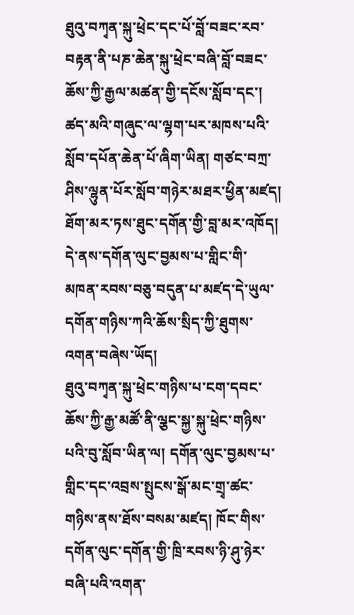ཐུའུ་བཀྭན་སྐུ་ཕྲེང་དང་པོ་བློ་བཟང་རབ་བརྟན་ནི་པཎ་ཆེན་སྐུ་ཕྲེང་བཞི་བློ་བཟང་ཆོས་ཀྱི་རྒྱལ་མཚན་གྱི་དངོས་སློབ་དང་། ཚད་མའི་གཞུང་ལ་ལྷག་པར་མཁས་པའི་སློབ་དཔོན་ཆེན་པོ་ཞིག་ཡིན། གཙང་བཀྲ་ཤིས་ལྷུན་པོར་སློབ་གཉེར་མཐར་ཕྱིན་མཛད། ཐོག་མར་ཏས་ཐུང་དགོན་གྱི་བླ་མར་འཁོད། དེ་ནས་དགོན་ལུང་བྱམས་པ་གླིང་གི་མཁན་རབས་བཅུ་བདུན་པ་མཛད་དེ་ཡུལ་དགོན་གཉིས་ཀའི་ཆོས་སྲིད་ཀྱི་ཐུགས་འགན་བཞེས་ཡོད།
ཐུའུ་བཀྭན་སྐུ་ཕྲེང་གཉིས་པ་ངག་དབང་ཆོས་ཀྱི་རྒྱ་མཚོ་ནི་ལྕང་སྐྱ་སྐུ་ཕྲེང་གཉིས་པའི་བུ་སློབ་ཡིན་ལ། དགོན་ལུང་བྱམས་པ་གླིང་དང་འབྲས་སྤུངས་སྒོ་མང་གྲྭ་ཚང་གཉིས་ནས་ཐོས་བསམ་མཛད། ཁོང་གིས་དགོན་ལུང་དགོན་གྱི་ཁྲི་རབས་ཉི་ཤུ་ཉེར་བཞི་པའི་འགན་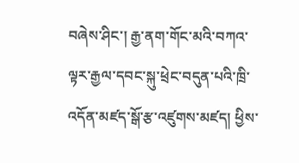བཞེས་ཤིང་། རྒྱ་ནག་གོང་མའི་བཀའ་ལྟར་རྒྱལ་དབང་སྐུ་ཕྲེང་བདུན་པའི་ཁྲི་འདོན་མཛད་སྒོ་རྩ་འཛུགས་མཛད། ཕྱིས་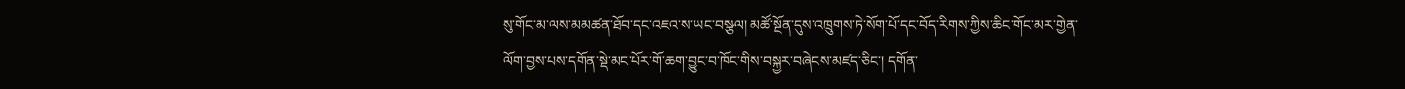སུ་གོང་མ་ལས་མམཚན་ཐོབ་དང་འཇའ་ས་ཡང་བསྩལ། མཚོ་སྔོན་དུས་འཁྲུགས་ཏེ་སོག་པོ་དང་བོད་རིགས་ཀྱིས་ཆིང་གོང་མར་གྱེན་ལོག་བྱས་པས་དགོན་སྡེ་མང་པོར་གོ་ཆག་བྱུང་བ་ཁོང་གིས་བསྐྱར་བཞེངས་མཛད་ཅིང་། དགོན་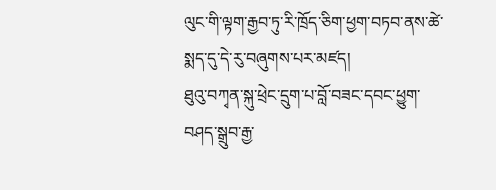ལུང་གི་ལྟག་རྒྱབ་ཏུ་རི་ཁྲོད་ཅིག་ཕྱག་བཏབ་ནས་ཚེ་སྨད་དུ་དེ་རུ་བཞུགས་པར་མཛད།
ཐུའུ་བཀྭན་སྐུ་ཕྲེང་དྲུག་པ་བློ་བཟང་དབང་ཕྱུག་བཤད་སྒྲུབ་རྒྱ་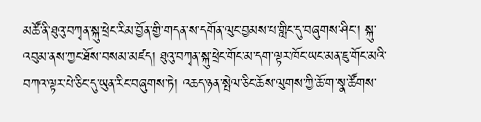མཚོ་ནི་ཐུའུ་བཀྭན་སྐུ་ཕྲེང་རིམ་བྱོན་གྱི་གདན་ས་དགོན་ལུང་བྱམས་པ་གླིང་དུ་བཞུགས་ཤིང་། སྐུ་འབུམ་ནས་ཀྱང་ཐོས་བསམ་མཛད། ཐུའུ་བཀྭན་སྐུ་ཕྲེང་གོང་མ་དག་ལྟར་ཁོང་ཡང་མན་ཇུ་གོང་མའི་བཀའ་ལྟར་པེ་ཅིང་དུ་ཡུན་རིང་བཞུགས་ཏེ། འཆད་ཉན་སྤེལ་ཅིང་ཆོས་ལུགས་ཀྱི་ཆོ་ག་སྣ་ཚོགས་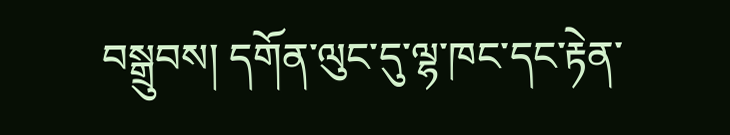བསྒྲུབས། དགོན་ལུང་དུ་ལྷ་ཁང་དང་རྟེན་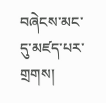བཞེངས་མང་དུ་མཛད་པར་གྲགས།